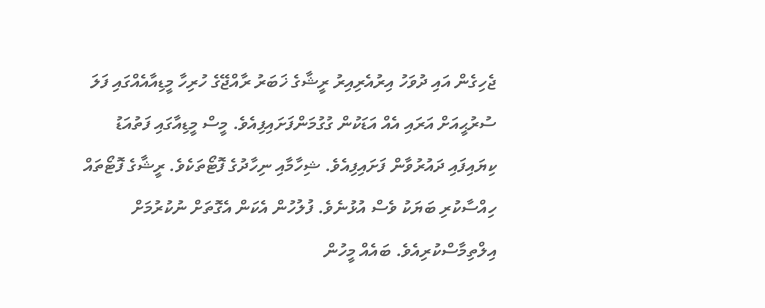ޖެހިގެން އައި ދުވަހު އިރުއެރިއިރު ރީޝާގެ ޚަބަރު ރާއްޖޭގެ ހުރިހާ މީޑިއާއެއްގައި ފަލަ ސުރުޙީއަށް އަރައި އެއް އަޑަކުން ގުގުމަންފަށައިފިއެވެ. މީސް މީޑިއާގައި ފަތުއަޑު ކިޔައިފައި ދައުރުވާން ފަށައިފިއެވެ. ޝިހާމާއި ނިހާދުގެ ފޮޓޯތަކެވެ. ރީޝާގެ ފޮޓޯތައް ހިއްސާކުރި ބަޔަކު ވެސް އުޅުނެވެ. ފުލުހުން އެކަން އެގޮތަށް ނުކުރުމަށް އިލްތިމާސްކުރިއެވެ. ބައެއް މީހުން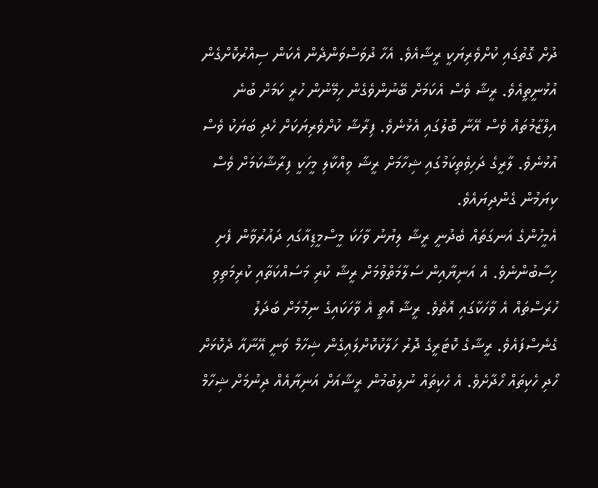ދުށް ގޮތުގައި ކުށްވެރިޔަކީ ރީޝާއެވެ. އެހާ ދުވަސްވަންދެން އެކަން ސިއްރުކޮށްގެން އުޅުނީތީއެވެ. ރީޝާ ވެސް އެކަމަށް ބޭނުންވެގެން ހިމޭނުން ހުރީ ކަމަށް ބުނެ އިލްޒާމުތައް ވެސް އޭނާ ބޮލުގައި އެޅުނެވެ. ފިރާޝާ ކުށްވެރިޔަކަށް ހެދި ބަޔަކު ވެސް އުޅުނެވެ. ލާރީގެ ދަހިވެތިކަމުގައި ޝިހާމަށް ރީޝާ ވިއްކާލި މީހަކީ ފިރާޝާކަމަށް ވެސް ކިޔަމުން ގެންދިޔައެވެ.
އެމީހުންގެ އަނގަތައް ބެދުނީ ރީޝާ ލިޔުނު ވާހަކަ މީސްމީޑިއާގައި ދައުރުވާން ފެށި ހިސާބުންނެވެ. އެ އަނިޔާއިން ސަލާމަތްވުމަށް ރީޝާ ކުރި މަސައްކަތާއި ކުރިމަތިވި ހުރަސްތައް އެ ވާހަކާގައި އޮތެވެ. ރީޝާ އޮތީ އެ ވާހަކައިގެ ނިމުމަށް ބަދަލު ގެނެސްފައެވެ. ރީޝާގެ ކޮޓަރީގެ ދޮރު ހަލާކުކޮށްލައިގެން ޝިހާމް ވަނީ އޭނާއާ ދެކޮޅަށް ހޯދި ހެކިތައް ހޯދާށެވެ. އެ ހެކިތައް ނުލިބުމުން ރީޝާއަށް އަނިޔާއެއް ދިނުމަށް ޝިހާމް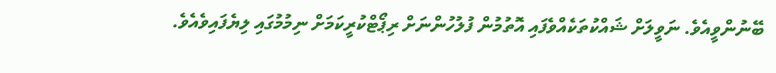ބޭނުންވީއެވެ. ނަވީލަށް ޝައްކުތަކެއްވެފައި އޮތުމުން ފުލުހުންނަށް ރިޕޯޓްކުރީކަމަށް ނިމުމުގައި ލިޔެފައިވެއެވެ.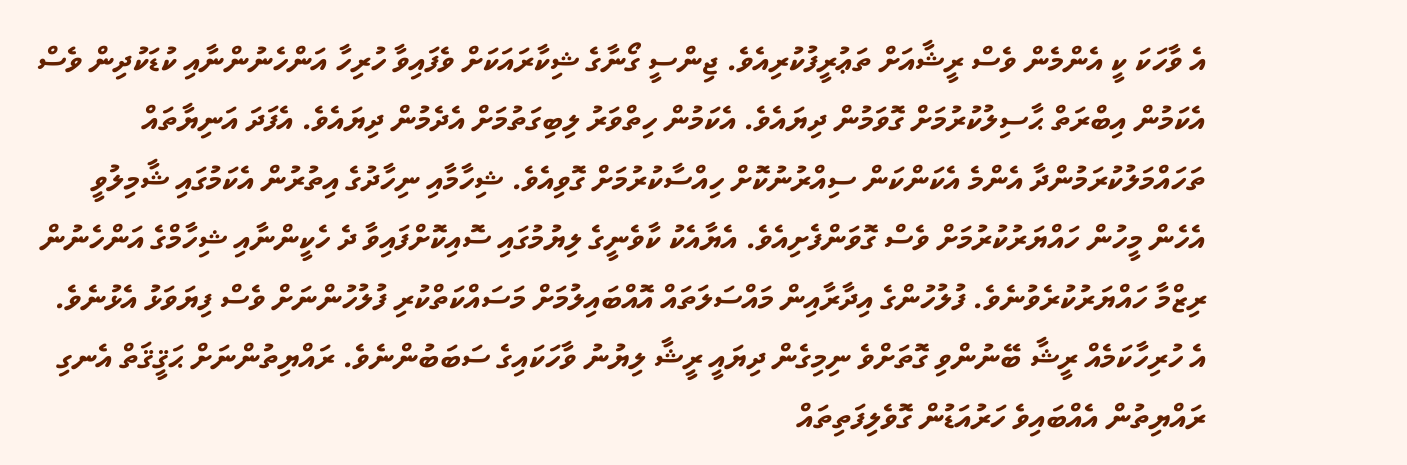އެ ވާހަކަ ކީ އެންމެން ވެސް ރީޝާއަށް ތަޢުރީފުކުރިއެވެ. ޖިންސީ ގޯނާގެ ޝިކާރައަކަށް ވެފައިވާ ހުރިހާ އަންހެނުންނާއި ކުޑަކުދިން ވެސް އެކަމުން އިބްރަތް ޙާސިލުކުރުމަށް ގޮވަމުން ދިޔައެވެ. އެކަމުން ހިތްވަރު ލިބިގަތުމަށް އެދެމުން ދިޔައެވެ. އެފަދަ އަނިޔާތައް ތަހައްމަލުކުރަމުންދާ އެންމެ އެކަންކަން ސިއްރުނުކޮށް ހިއްސާކުރުމަށް ގޮވިއެވެ. ޝިހާމާއި ނިހާދުގެ އިތުރުން އެކަމުގައި ޝާމިލުވީ އެހެން މީހުން ހައްޔަރުކުރުމަށް ވެސް ގޮވަންފެށިއެވެ. އެޔާއެކު ކާވެނީގެ ލިޔުމުގައި ސޮއިކޮށްފައިވާ ދެ ހެކީންނާއި ޝިހާމްގެ އަންހެނުން ރިޒްމާ ހައްޔަރުކުރެވުނެވެ. ފުލުހުންގެ އިދާރާއިން މައްސަލަތައް އޮއްބައިލުމަށް މަސައްކަތްކުރި ފުލުހުންނަށް ވެސް ފިޔަވަޅު އެޅުނެވެ. އެ ހުރިހާކަމެއް ރީޝާ ބޭނުންވި ގޮތަށްވެ ނިމިގެން ދިޔައީ ރީޝާ ލިޔުނު ވާހަކައިގެ ސަބަބުންނެވެ. ރައްޔިތުންނަށް ޙަޤީޤަތް އެނގި ރައްޔިތުން އެއްބައިވެ ހަރުއަޑުން ގޮވެލިފަތިތައް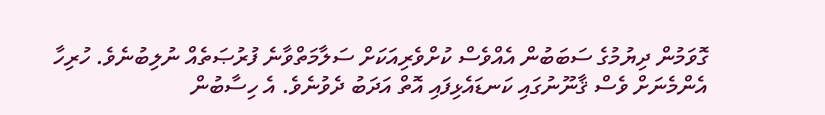ގޮވަމުން ދިޔުމުގެ ސަބަބުން އެއްވެސް ކުށްވެރިއަކަށް ސަލާމަތްވާނެ ފުރުޞަތެއް ނުލިބުނެވެ. ހުރިހާ އެންމެނަށް ވެސް ޤާނޫނުގައި ކަނޑައެޅިފައި އޮތް އަދަބު ދެވުނެވެ. އެ ހިސާބުން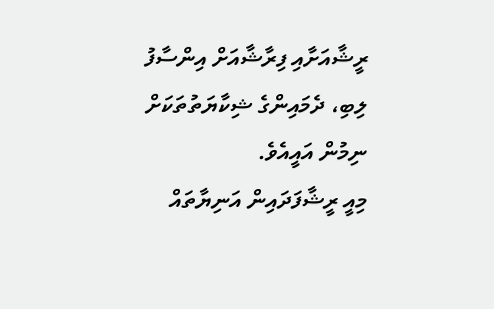ރީޝާއަށާއި ފިރާޝާއަށް އިންސާފު ލިބި، ދެމައިންގެ ޝިކާޔަތުތަކަށް ނިމުން އައީއެވެ.
މިއީ ރީޝާފަދައިން އަނިޔާތައް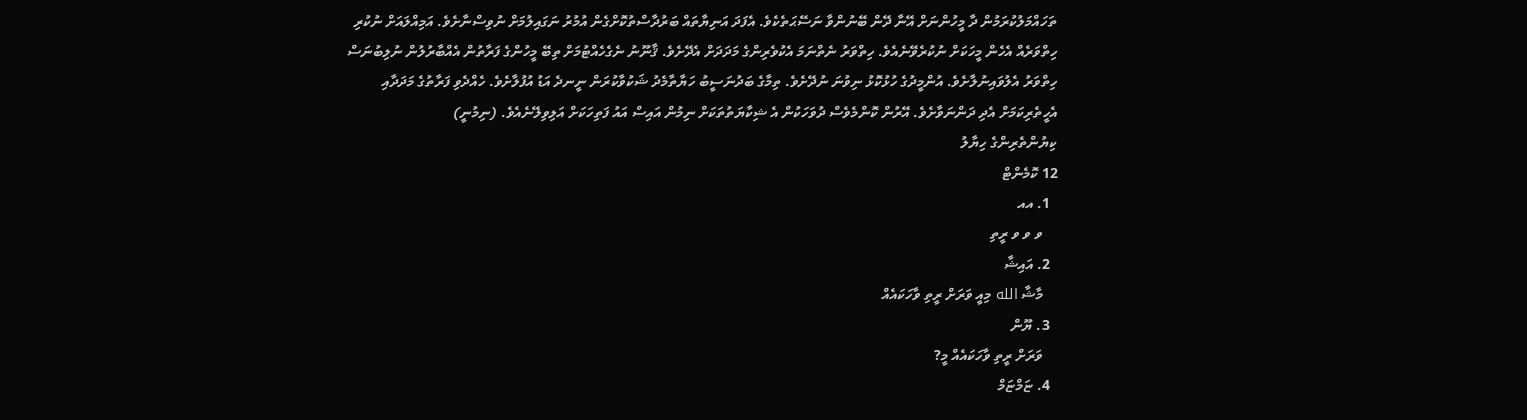ތަހައްމަލުކުރަމުން ދާ މީހުންނަށް އޭނާ ދޭން ބޭނުންވާ ނަސޭޙަތެކެވެ. އެފަދަ އަނިޔާތައް ބަރުދާސްތުކޮށްގެން އުމުރު ނަގައިލުމަށް ނުވިސްނާށެވެ. އަމިއްލައަށް ނުކުރި ހިތްވަރެއް އެހެން މީހަކަށް ނުކުރެވޭނެއެވެ. ހިތްވަރު ނެތްނަމަ އެކުވެރިންގެ މަދަދަށް އެދޭށެވެ. ޤާނޫނު ނެގެހެއްޓުމަށް ތިބޭ މީހުންގެ ފަރާތުން އެއްބާރުލުން ނުލިބުނަސް ހިތްވަރު އެލުވައިނުލާށެވެ. އުންމީދުގެ ހުޅުކޮޅު ނިވުނަ ނުދޭށެވެ. ތިމާގެ ބަދުނަސީބު ހަޔާތާމެދު ޝަކުވާކުރަން ނީނދެ އަޑު އުފުލާށެވެ. ހެއްދެވި ފަރާތުގެ މަދަދާއި އެހީތެރިކަމަށް އެދި ދަންނަވާށެވެ. އޭރުން ކޮންމެވެސް ދުވަހަކުން އެ ޝިކާޔަތުތަކަށް ނިމުން އައިސް އައު ފަތިހަކަށް އަލިވިލޭނެއެވެ. (ނިމުނީ)
ކިޔުންތެރިންގެ ހިޔާލު
12 ކޮމެންޓް
  1. އއ
    ވ ވ ވ ރީތި
  2. އައިޝާ
    މާޝާ الله މިއީ ވަރަށް ރީތި ވާހަކައެއް
  3. ޔޫން
    ވަރަށް ރީތި ވާހަކައެއް މީ?
  4. ޏަމްޏަމް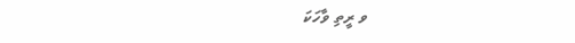ވ ރީތި ވާހަކަ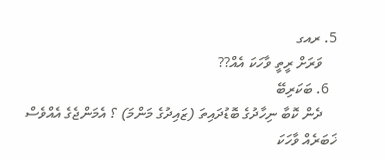5. ރއގ
    ވަރަށް ރީތީ ވާހަކަ އެއް??
  6. ބަކަރިބޭ
    ދެން ކޮބާ ނިހާދުގެ ބޮޑުދައިތަ (ޒައިދުގެ މަންމަ) ؟ އެމަންޖެގެ އެއްވެސް ޚަބަރެއް ވާހަކަ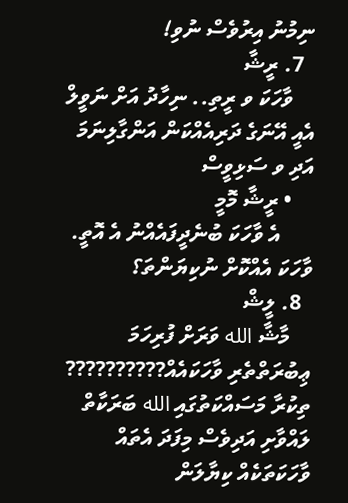ނިމުނު އިރުވެސް ނުވި!
  7. ރީޝާ
    ވާހަކަ ވ ރީތި.. ނިހާދު އަށް ނަވީލް އެއީ އޭނަގެ ދަރިއެއްކަން އަންގާލިނަމަ އަދި ވ ސަޅިވީސް
    • ރީޝާ މޮމީ
      އެ ވާހަކަ ބުނެދީފައެއްނު އެ އޮތީ. ވާހަކަ އެއްކޮށް ނުކިޔަންތަ؟
  8. ލީޝް
    މާޝާ الله ވަރަށް ފުރިހަމަ ޢިބުރަތްތެރި ވާހަކައެއް?????????? ތިކުރާ މަސައްކަތުގައި الله ބަރަކާތް ލައްވާށި އަދިވެސް މިފަދަ އެތައް ވާހަކަތަކެއް ކިޔާލަން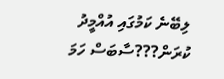ލިބޭނެ ކަމުގައި އުއްމީދު ކުރަން???ސާބަސް ހަމަ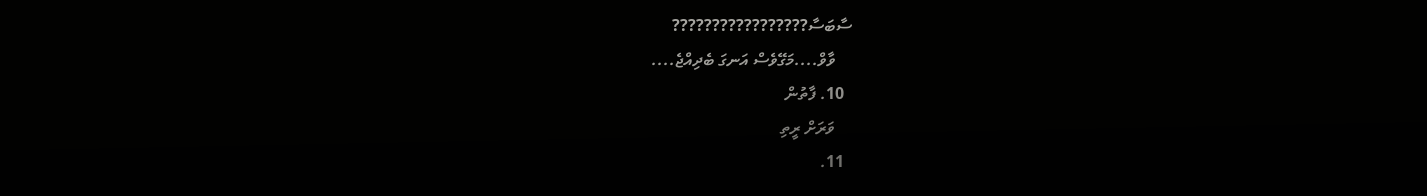ސާބަސާ?????????????????
    ވާވް....މަގޭވެސް އަނގަ ބެދިއްޖެ....
  10. ފާތުން
    ވަރަށް ރީތި
  11.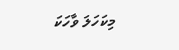މިކަހަލަ ވާހަކަ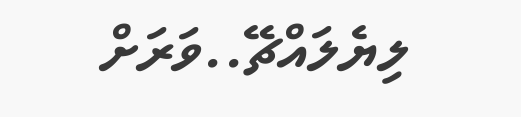ލިޔެލައްޗޭ..ވަރަށް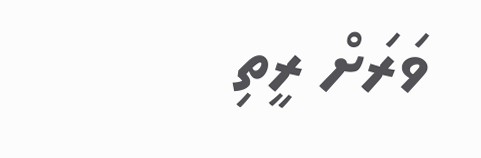ވަރަށް ރީތި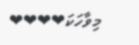މިވާހަކަ❤❤❤❤